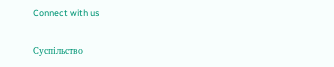Connect with us

Суспільство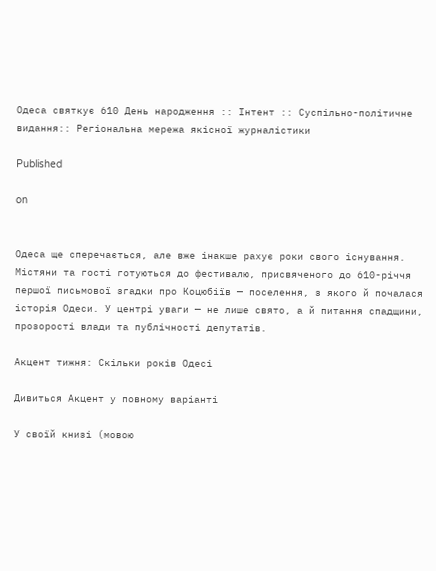Одеса святкує 610 День народження :: Інтент :: Суспільно-політичне видання:: Регіональна мережа якісної журналістики

Published

on


Одеса ще сперечається, але вже інакше рахує роки свого існування. Містяни та гості готуються до фестивалю, присвяченого до 610-річчя першої письмової згадки про Коцюбіїв — поселення, з якого й почалася історія Одеси. У центрі уваги — не лише свято, а й питання спадщини, прозорості влади та публічності депутатів.

Акцент тижня: Скільки років Одесі

Дивиться Акцент у повному варіанті

У своїй книзі (мовою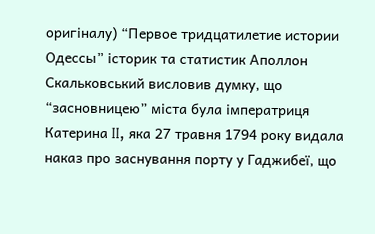оригіналу) “Первое тридцатилетие истории Одессы” історик та статистик Аполлон Скальковський висловив думку, що “засновницею” міста була імператриця Катерина II, яка 27 травня 1794 року видала наказ про заснування порту у Гаджибеї, що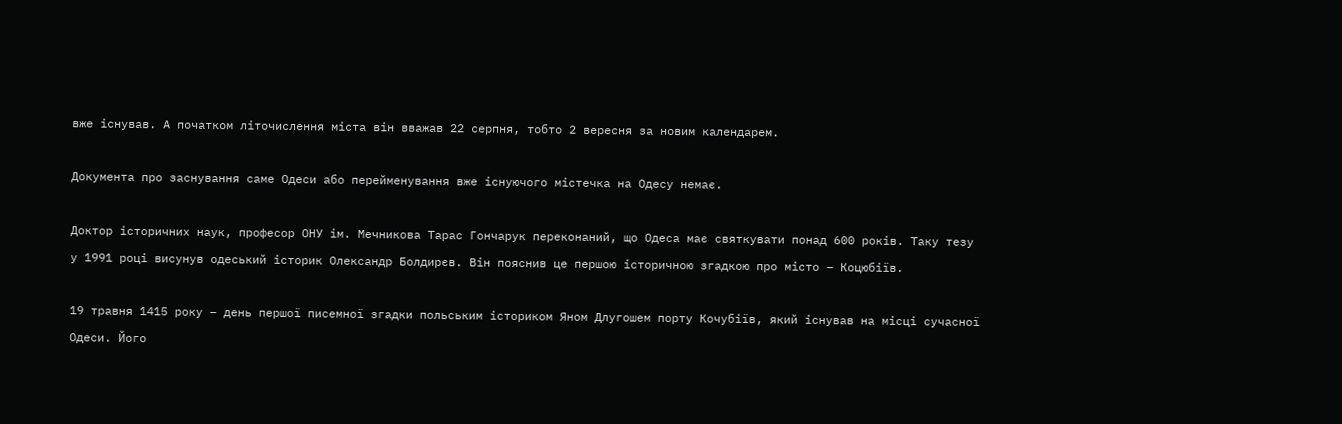вже існував. А початком літочислення міста він вважав 22 серпня, тобто 2 вересня за новим календарем.

Документа про заснування саме Одеси або перейменування вже існуючого містечка на Одесу немає.

Доктор історичних наук, професор ОНУ ім. Мечникова Тарас Гончарук переконаний, що Одеса має святкувати понад 600 років. Таку тезу у 1991 році висунув одеський історик Олександр Болдирєв. Він пояснив це першою історичною згадкою про місто – Коцюбіїв.

19 травня 1415 року – день першої писемної згадки польським істориком Яном Длугошем порту Кочубіїв, який існував на місці сучасної Одеси. Його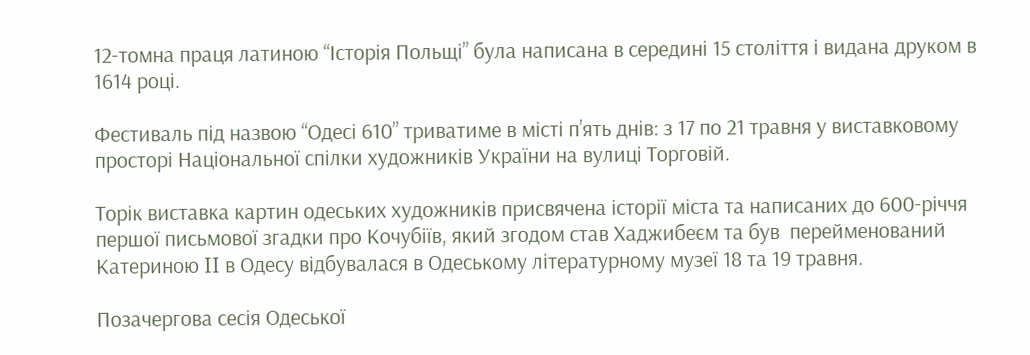12-томна праця латиною “Історія Польщі” була написана в середині 15 століття і видана друком в 1614 році.

Фестиваль під назвою “Одесі 610” триватиме в місті п’ять днів: з 17 по 21 травня у виставковому просторі Національної спілки художників України на вулиці Торговій.

Торік виставка картин одеських художників присвячена історії міста та написаних до 600-річчя першої письмової згадки про Кочубіїв, який згодом став Хаджибеєм та був  перейменований Катериною II в Одесу відбувалася в Одеському літературному музеї 18 та 19 травня.

Позачергова сесія Одеської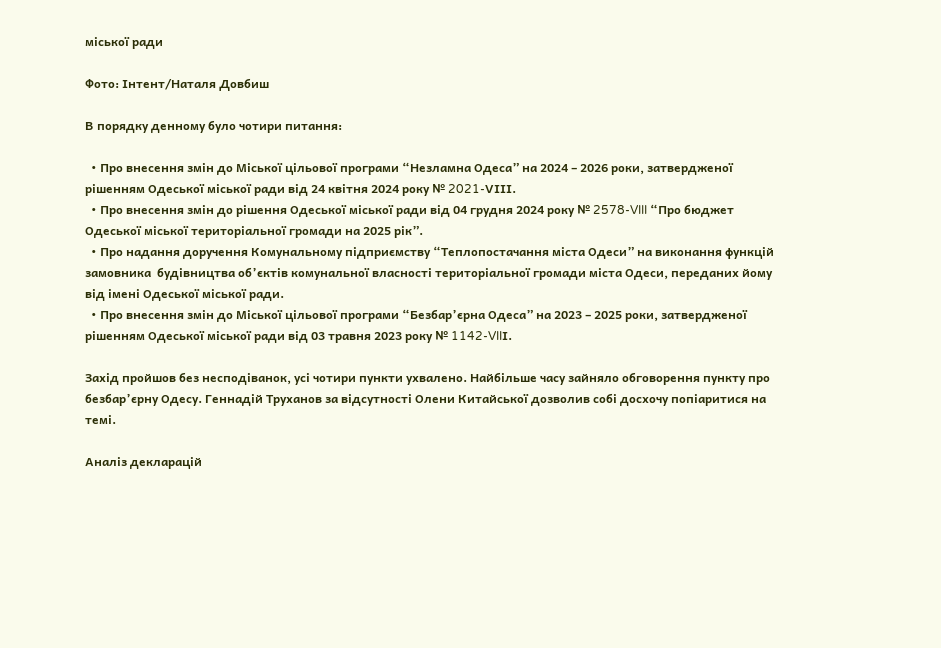міської ради

Фото: Інтент/Наталя Довбиш

В порядку денному було чотири питання:

  • Про внесення змін до Міської цільової програми “Незламна Одеса” на 2024 – 2026 роки, затвердженої рішенням Одеської міської ради від 24 квітня 2024 року № 2021-VІІІ.
  • Про внесення змін до рішення Одеської міської ради від 04 грудня 2024 року № 2578-VIII “Про бюджет Одеської міської територіальної громади на 2025 рік”.
  • Про надання доручення Комунальному підприємству “Теплопостачання міста Одеси” на виконання функцій замовника  будівництва об’єктів комунальної власності територіальної громади міста Одеси, переданих йому від імені Одеської міської ради.
  • Про внесення змін до Міської цільової програми “Безбар’єрна Одеса” на 2023 – 2025 роки, затвердженої рішенням Одеської міської ради від 03 травня 2023 року № 1142-VIIІ.

Захід пройшов без несподіванок, усі чотири пункти ухвалено. Найбільше часу зайняло обговорення пункту про безбар’єрну Одесу. Геннадій Труханов за відсутності Олени Китайської дозволив собі досхочу попіаритися на темі.

Аналіз декларацій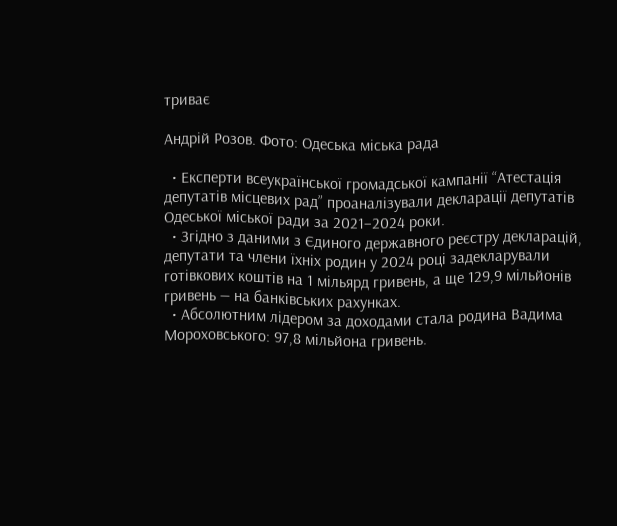триває

Андрій Розов. Фото: Одеська міська рада

  • Експерти всеукраїнської громадської кампанії “Атестація депутатів місцевих рад” проаналізували декларації депутатів Одеської міської ради за 2021–2024 роки.
  • Згідно з даними з Єдиного державного реєстру декларацій, депутати та члени їхніх родин у 2024 році задекларували готівкових коштів на 1 мільярд гривень, а ще 129,9 мільйонів гривень — на банківських рахунках.
  • Абсолютним лідером за доходами стала родина Вадима Мороховського: 97,8 мільйона гривень.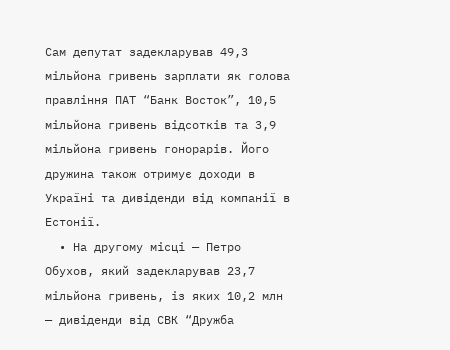Сам депутат задекларував 49,3 мільйона гривень зарплати як голова правління ПАТ “Банк Восток”, 10,5 мільйона гривень відсотків та 3,9 мільйона гривень гонорарів. Його дружина також отримує доходи в Україні та дивіденди від компанії в Естонії.
  • На другому місці — Петро Обухов, який задекларував 23,7 мільйона гривень, із яких 10,2 млн — дивіденди від СВК “Дружба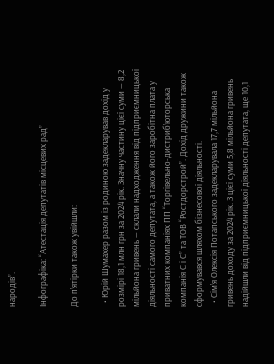народів”.

Інфографіка: “Атестація депутатів місцевих рад”

До п’ятірки також увійшли:

  • Юрій Шумахер разом із родиною задекларував дохід у розмірі 18,1 млн грн за 2024 рік. Значну частину цієї суми — 8,2 мільйона гривень — склали надходження від підприємницької діяльності самого депутата, а також його заробітна плата у приватних компаніях ПП “Торгівельно-дистриб’юторська компанія С і С” та ТОВ “Ростдорстрой”. Дохід дружини також сформувався шляхом бізнесової діяльності.
  • Сім’я Олексія Потапського задекларувала 17,7 мільйона гривень доходу за 2024 рік. З цієї суми 5,8 мільйона гривень надійшли від підприємницької діяльності депутата, ще 10,1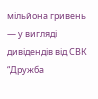мільйона гривень — у вигляді дивідендів від СВК “Дружба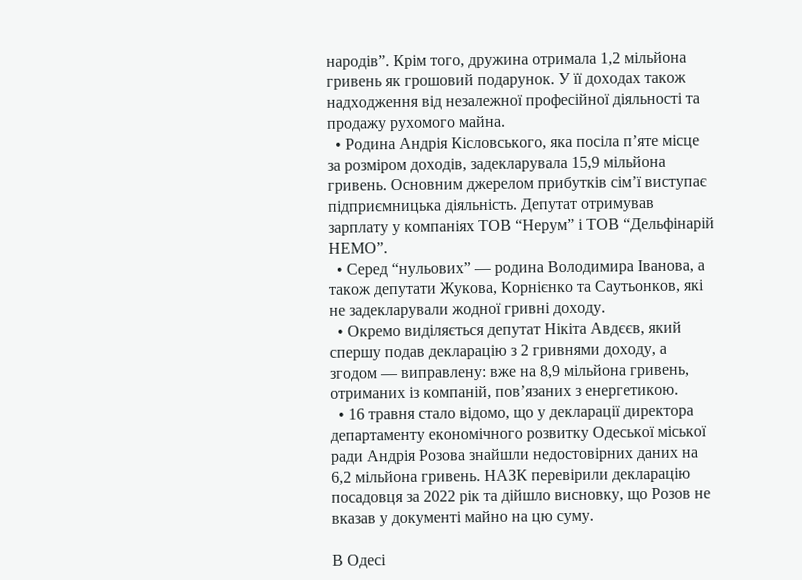народів”. Крім того, дружина отримала 1,2 мільйона гривень як грошовий подарунок. У її доходах також надходження від незалежної професійної діяльності та продажу рухомого майна.
  • Родина Андрія Кісловського, яка посіла п’яте місце за розміром доходів, задекларувала 15,9 мільйона гривень. Основним джерелом прибутків сім’ї виступає підприємницька діяльність. Депутат отримував зарплату у компаніях ТОВ “Нерум” і ТОВ “Дельфінарій НЕМО”.
  • Серед “нульових” — родина Володимира Іванова, а також депутати Жукова, Корнієнко та Саутьонков, які не задекларували жодної гривні доходу.
  • Окремо виділяється депутат Нікіта Авдєєв, який спершу подав декларацію з 2 гривнями доходу, а згодом — виправлену: вже на 8,9 мільйона гривень, отриманих із компаній, пов’язаних з енергетикою.
  • 16 травня стало відомо, що у декларації директора департаменту економічного розвитку Одеської міської ради Андрія Розова знайшли недостовірних даних на 6,2 мільйона гривень. НАЗК перевірили декларацію посадовця за 2022 рік та дійшло висновку, що Розов не вказав у документі майно на цю суму.

В Одесі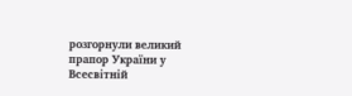розгорнули великий прапор України у Всесвітній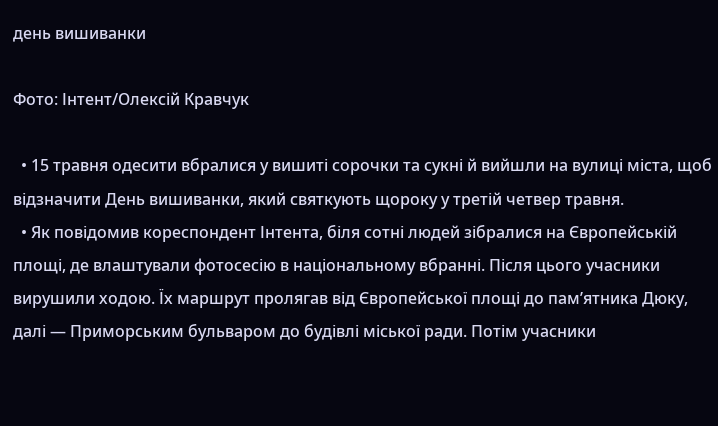день вишиванки

Фото: Інтент/Олексій Кравчук

  • 15 травня одесити вбралися у вишиті сорочки та сукні й вийшли на вулиці міста, щоб відзначити День вишиванки, який святкують щороку у третій четвер травня.
  • Як повідомив кореспондент Інтента, біля сотні людей зібралися на Європейській площі, де влаштували фотосесію в національному вбранні. Після цього учасники вирушили ходою. Їх маршрут пролягав від Європейської площі до пам’ятника Дюку, далі — Приморським бульваром до будівлі міської ради. Потім учасники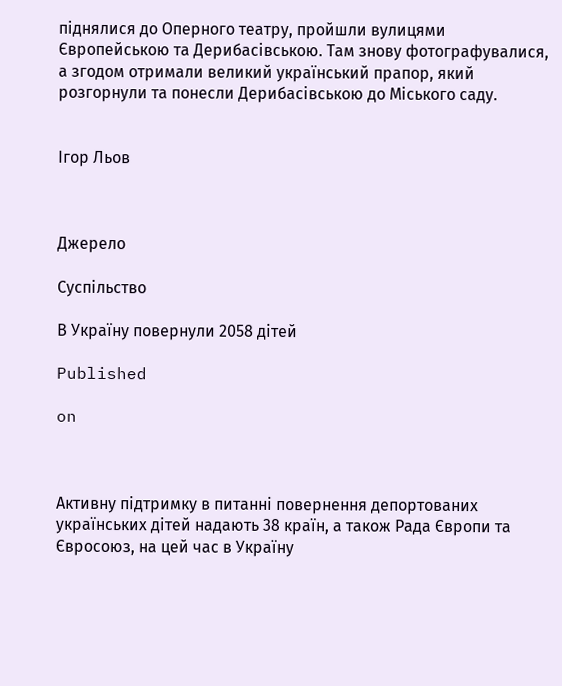піднялися до Оперного театру, пройшли вулицями Європейською та Дерибасівською. Там знову фотографувалися, а згодом отримали великий український прапор, який розгорнули та понесли Дерибасівською до Міського саду.


Ігор Льов



Джерело

Суспільство

В Україну повернули 2058 дітей

Published

on



Активну підтримку в питанні повернення депортованих українських дітей надають 38 країн, а також Рада Європи та Євросоюз, на цей час в Україну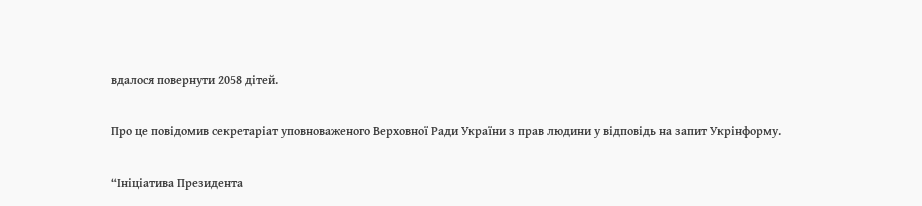вдалося повернути 2058 дітей.

Про це повідомив секретаріат уповноваженого Верховної Ради України з прав людини у відповідь на запит Укрінформу.

“Ініціатива Президента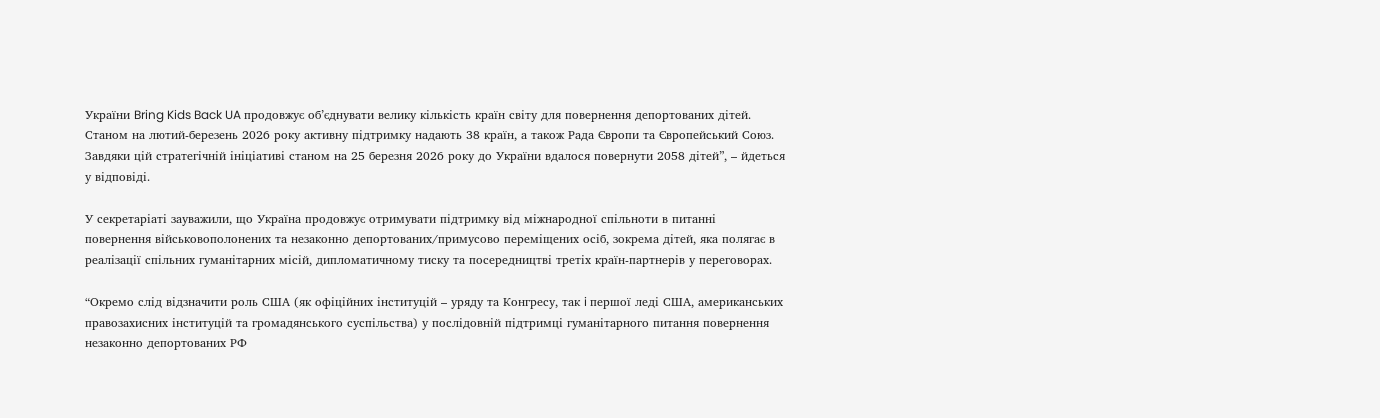України Bring Kids Back UA продовжує об’єднувати велику кількість країн світу для повернення депортованих дітей. Станом на лютий-березень 2026 року активну підтримку надають 38 країн, а також Рада Європи та Європейський Союз. Завдяки цій стратегічній ініціативі станом на 25 березня 2026 року до України вдалося повернути 2058 дітей”, – йдеться у відповіді.

У секретаріаті зауважили, що Україна продовжує отримувати підтримку від міжнародної спільноти в питанні повернення військовополонених та незаконно депортованих/примусово переміщених осіб, зокрема дітей, яка полягає в реалізації спільних гуманітарних місій, дипломатичному тиску та посередництві третіх країн-партнерів у переговорах.

“Окремо слід відзначити роль США (як офіційних інституцій – уряду та Конгресу, так i першої леді США, американських правозахисних інституцій та громадянського суспільства) у послідовній підтримці гуманітарного питання повернення незаконно депортованих РФ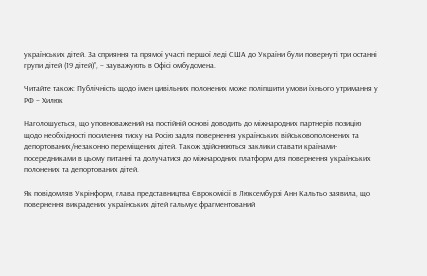українських дітей. За сприяння та прямої участі першої леді США до України були повернуті три останні групи дітей (19 дітей)”, – зауважують в Офісі омбудсмена.

Читайте також: Публічність щодо імен цивільних полонених може поліпшити умови їхнього утримання у РФ – Хилюк

Наголошується, що уповноважений на постійній основі доводить до міжнародних партнерів позицію щодо необхідності посилення тиску на Росію задля повернення українських військовополонених та депортованих/незаконно переміщених дітей. Також здійснюються заклики ставати країнами-посередниками в цьому питанні та долучатися до міжнародних платформ для повернення українських полонених та депортованих дітей.

Як повідомляв Укрінформ, глава представництва Єврокомісії в Люксембурзі Анн Кальтьо заявила, що повернення викрадених українських дітей гальмує фрагментований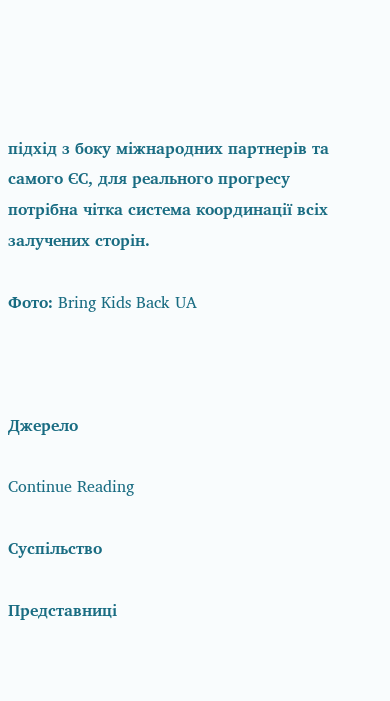підхід з боку міжнародних партнерів та самого ЄС, для реального прогресу потрібна чітка система координації всіх залучених сторін.

Фото: Bring Kids Back UA



Джерело

Continue Reading

Суспільство

Представниці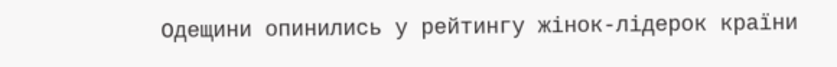Одещини опинились у рейтингу жінок-лідерок країни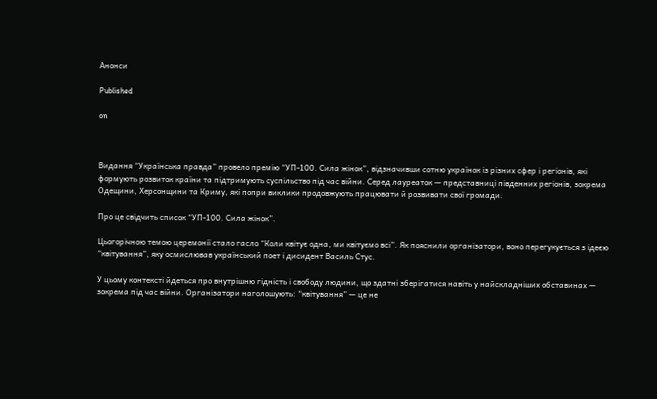Анонси

Published

on



Видання “Українська правда” провело премію “УП-100. Сила жінок”, відзначивши сотню українок із різних сфер і регіонів, які формують розвиток країни та підтримують суспільство під час війни. Серед лауреаток — представниці південних регіонів, зокрема Одещини, Херсонщини та Криму, які попри виклики продовжують працювати й розвивати свої громади.

Про це свідчить список “УП-100. Сила жінок”.

Цьогорічною темою церемонії стало гасло “Коли квітує одна, ми квітуємо всі”. Як пояснили організатори, воно перегукується з ідеєю “квітування”, яку осмислював український поет і дисидент Василь Стус.

У цьому контексті йдеться про внутрішню гідність і свободу людини, що здатні зберігатися навіть у найскладніших обставинах — зокрема під час війни. Організатори наголошують: “квітування” — це не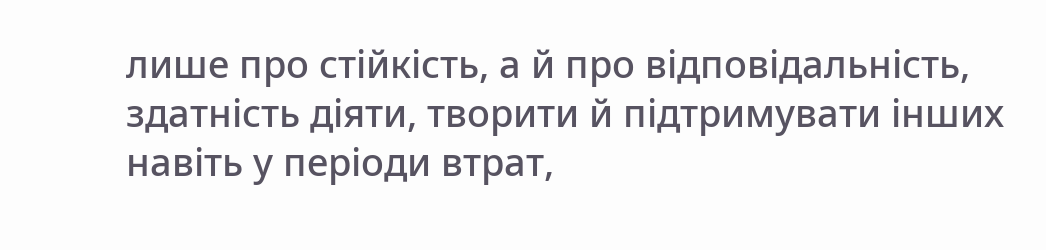лише про стійкість, а й про відповідальність, здатність діяти, творити й підтримувати інших навіть у періоди втрат,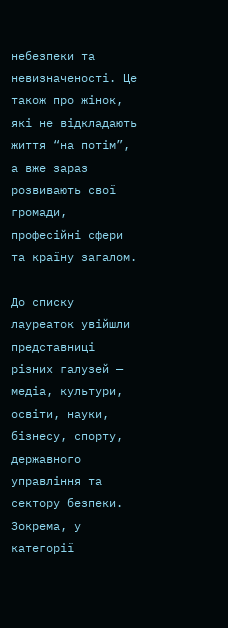небезпеки та невизначеності. Це також про жінок, які не відкладають життя “на потім”, а вже зараз розвивають свої громади, професійні сфери та країну загалом.

До списку лауреаток увійшли представниці різних галузей — медіа, культури, освіти, науки, бізнесу, спорту, державного управління та сектору безпеки. Зокрема, у категорії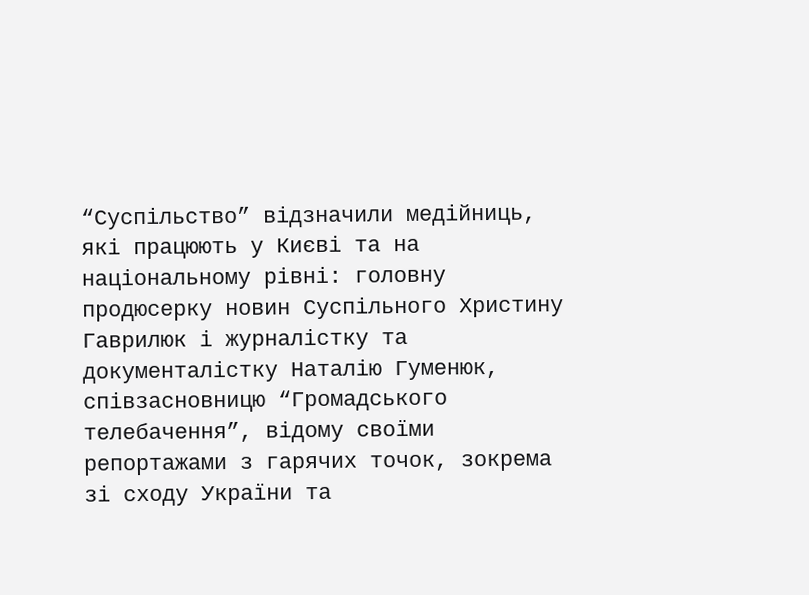“Суспільство” відзначили медійниць, які працюють у Києві та на національному рівні: головну продюсерку новин Суспільного Христину Гаврилюк і журналістку та документалістку Наталію Гуменюк, співзасновницю “Громадського телебачення”, відому своїми репортажами з гарячих точок, зокрема зі сходу України та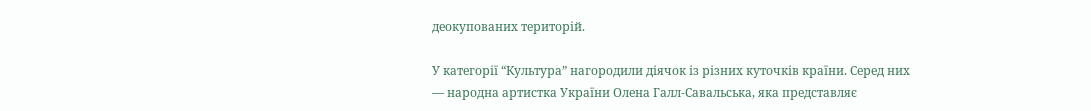деокупованих територій.

У категорії “Культура” нагородили діячок із різних куточків країни. Серед них — народна артистка України Олена Галл-Савальська, яка представляє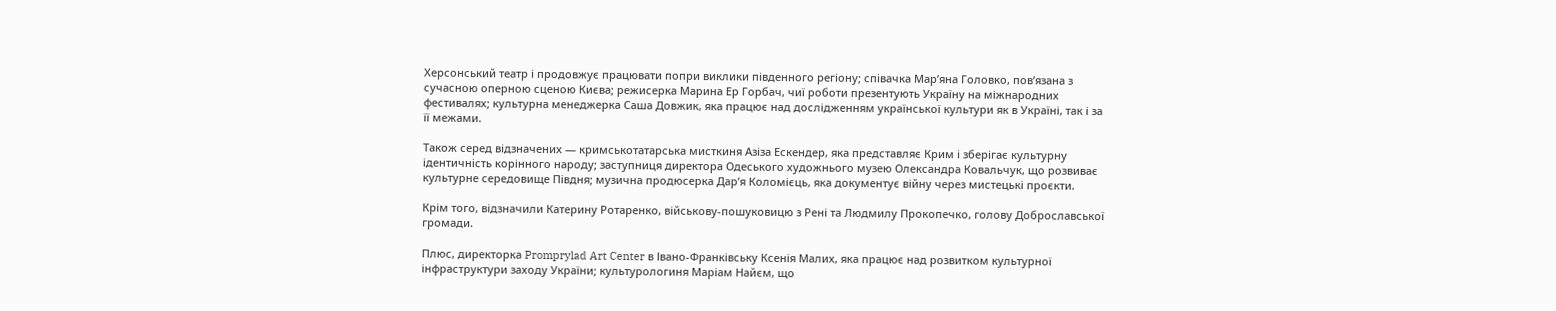Херсонський театр і продовжує працювати попри виклики південного регіону; співачка Мар’яна Головко, пов’язана з сучасною оперною сценою Києва; режисерка Марина Ер Горбач, чиї роботи презентують Україну на міжнародних фестивалях; культурна менеджерка Саша Довжик, яка працює над дослідженням української культури як в Україні, так і за її межами.

Також серед відзначених — кримськотатарська мисткиня Азіза Ескендер, яка представляє Крим і зберігає культурну ідентичність корінного народу; заступниця директора Одеського художнього музею Олександра Ковальчук, що розвиває культурне середовище Півдня; музична продюсерка Дар’я Коломієць, яка документує війну через мистецькі проєкти.

Крім того, відзначили Катерину Ротаренко, військову-пошуковицю з Рені та Людмилу Прокопечко, голову Доброславської громади.

Плюс, директорка Promprylad Art Center в Івано-Франківську Ксенія Малих, яка працює над розвитком культурної інфраструктури заходу України; культурологиня Маріам Найєм, що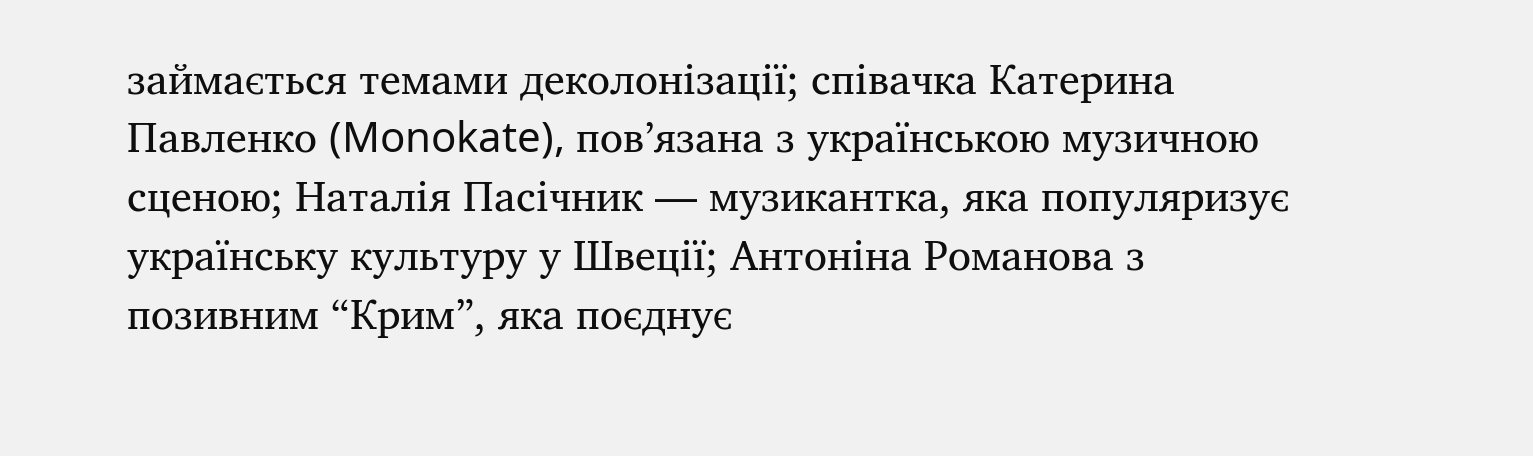займається темами деколонізації; співачка Катерина Павленко (Monokate), пов’язана з українською музичною сценою; Наталія Пасічник — музикантка, яка популяризує українську культуру у Швеції; Антоніна Романова з позивним “Крим”, яка поєднує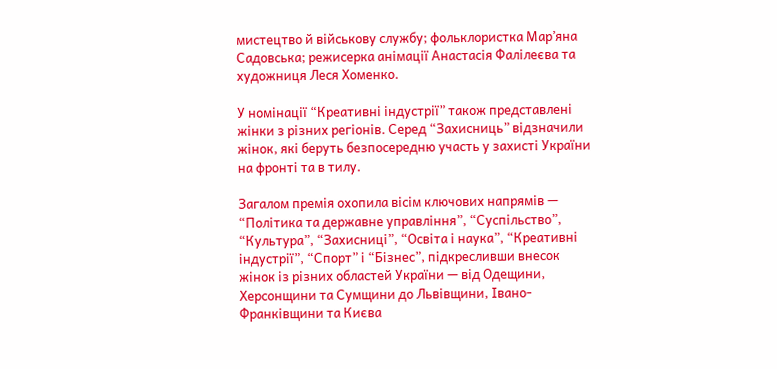мистецтво й військову службу; фольклористка Мар’яна Садовська; режисерка анімації Анастасія Фалілеєва та художниця Леся Хоменко.

У номінації “Креативні індустрії” також представлені жінки з різних регіонів. Серед “Захисниць” відзначили жінок, які беруть безпосередню участь у захисті України на фронті та в тилу.

Загалом премія охопила вісім ключових напрямів — “Політика та державне управління”, “Суспільство”, “Культура”, “Захисниці”, “Освіта і наука”, “Креативні індустрії”, “Спорт” і “Бізнес”, підкресливши внесок жінок із різних областей України — від Одещини, Херсонщини та Сумщини до Львівщини, Івано-Франківщини та Києва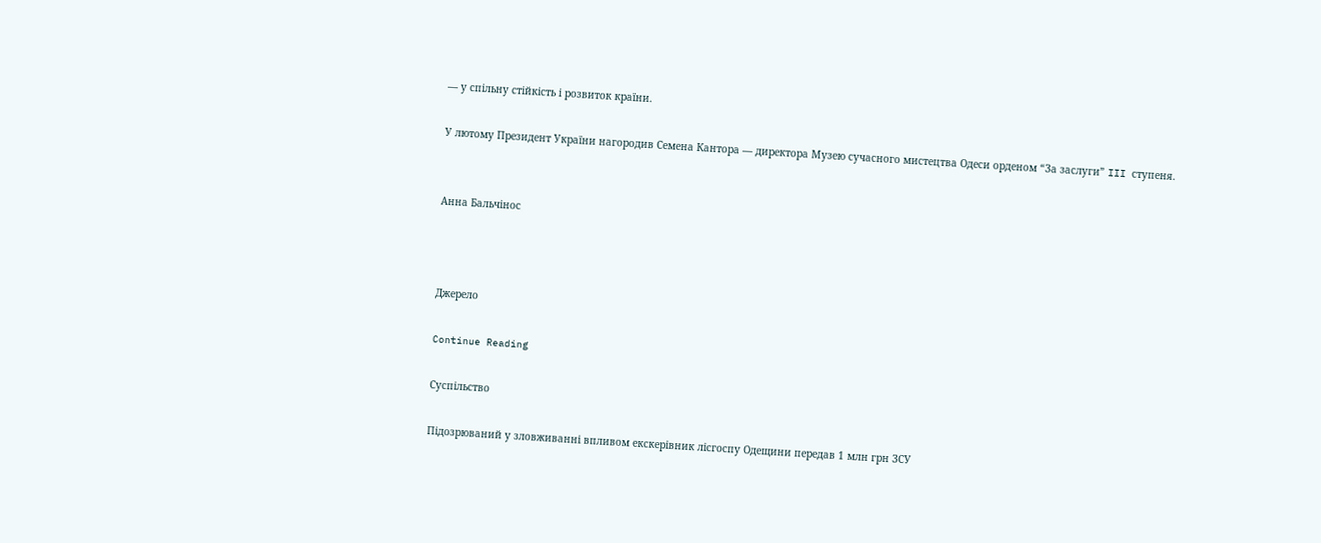— у спільну стійкість і розвиток країни.

У лютому Президент України нагородив Семена Кантора — директора Музею сучасного мистецтва Одеси орденом “За заслуги” III ступеня.


Анна Бальчінос



Джерело

Continue Reading

Суспільство

Підозрюваний у зловживанні впливом екскерівник лісгоспу Одещини передав 1 млн грн ЗСУ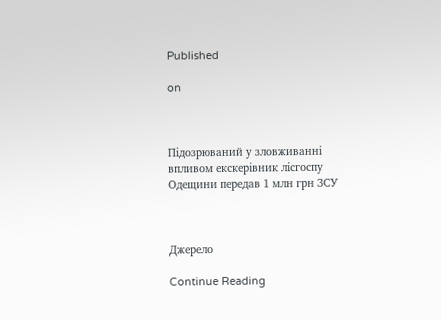Published

on



Підозрюваний у зловживанні впливом екскерівник лісгоспу Одещини передав 1 млн грн ЗСУ



Джерело

Continue Reading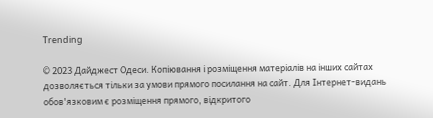Trending

© 2023 Дайджест Одеси. Копіювання і розміщення матеріалів на інших сайтах дозволяється тільки за умови прямого посилання на сайт. Для Інтернет-видань обов'язковим є розміщення прямого, відкритого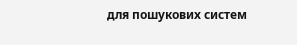для пошукових систем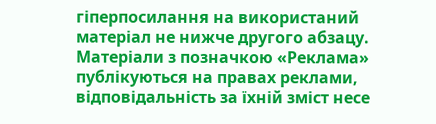гіперпосилання на використаний матеріал не нижче другого абзацу. Матеріали з позначкою «Реклама» публікуються на правах реклами, відповідальність за їхній зміст несе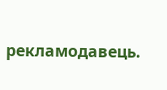рекламодавець.